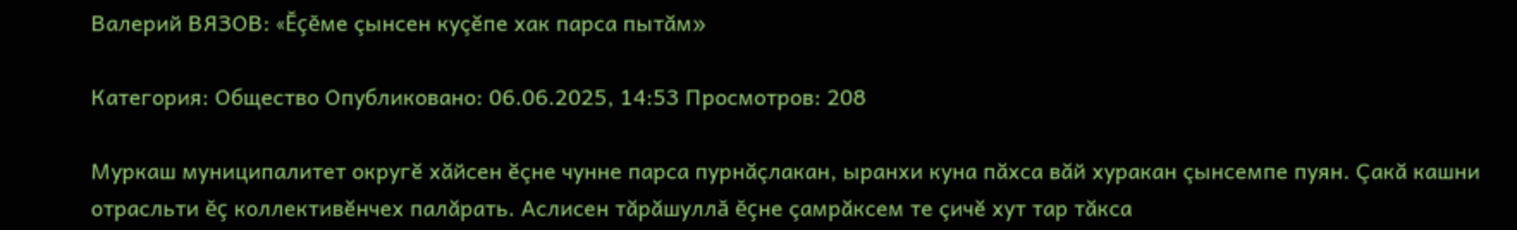Валерий ВЯЗОВ: «Ĕçĕме çынсен куçĕпе хак парса пытăм»

Категория: Общество Опубликовано: 06.06.2025, 14:53 Просмотров: 208

Муркаш муниципалитет округĕ хăйсен ĕçне чунне парса пурнăçлакан, ыранхи куна пăхса вăй хуракан çынсемпе пуян. Çакă кашни отрасльти ĕç коллективĕнчех палăрать. Аслисен тăрăшуллă ĕçне çамрăксем те çичĕ хут тар тăкса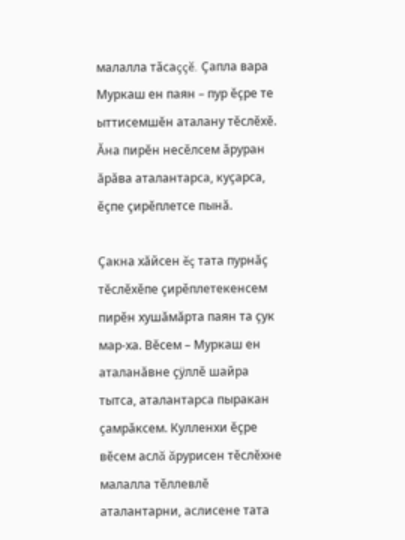малалла тăсаççĕ. Çапла вара Муркаш ен паян – пур ĕçре те ыттисемшĕн аталану тĕслĕхĕ. Ăна пирĕн несĕлсем ăруран ăрăва аталантарса, куçарса, ĕçпе çирĕплетсе пынă.

Çакна хăйсен ĕç тата пурнăç тĕслĕхĕпе çирĕплетекенсем пирĕн хушăмăрта паян та çук мар-ха. Вĕсем – Муркаш ен аталанăвне çÿллĕ шайра тытса, аталантарса пыракан çамрăксем. Кулленхи ĕçре вĕсем аслă ăрурисен тĕслĕхне малалла тĕллевлĕ аталантарни, аслисене тата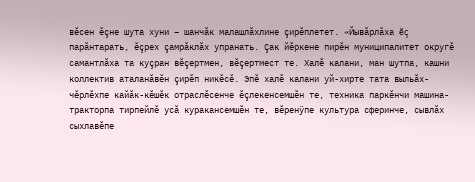вĕсен ĕçне шута хуни – шанчăк малашлăхлине çирĕплетет. «Йывăрлăха ĕç парăнтарать, ĕçрех çамрăклăх упранать. Çак йĕркене пирĕн муниципалитет округĕ самантлăха та куçран вĕçертмен, вĕçертмест те. Халĕ калани, ман шутпа, кашни коллектив аталанăвĕн çирĕп никĕсĕ. Эпĕ халĕ калани уй-хирте тата выльăх-чĕрлĕхпе кайăк-кĕшĕк отраслĕсенче ĕçлекенсемшĕн те, техника паркĕнчи машина-тракторпа тирпейлĕ усă куракансемшĕн те, вĕренÿпе культура сферинче, сывлăх сыхлавĕпе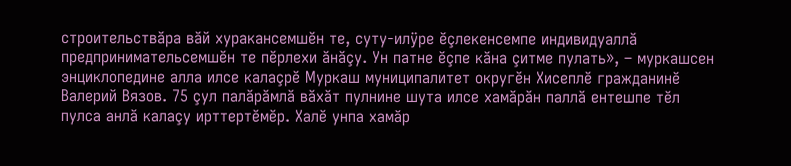строительствăра вăй хуракансемшĕн те, суту-илÿре ĕçлекенсемпе индивидуаллă предпринимательсемшĕн те пĕрлехи ăнăçу. Ун патне ĕçпе кăна çитме пулать», – муркашсен энциклопедине алла илсе калаçрĕ Муркаш муниципалитет округĕн Хисеплĕ гражданинĕ Валерий Вязов. 75 çул палăрăмлă вăхăт пулнине шута илсе хамăрăн паллă ентешпе тĕл пулса анлă калаçу ирттертĕмĕр. Халĕ унпа хамăр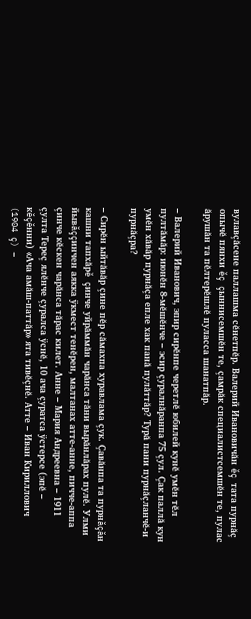вулавçăсене паллашма сĕнетпĕр. Валерий Ивановичăн ĕç тата пурнăç опычĕ пянхи ĕç çыннисемшĕн те, çамрăк специалистсемшĕн те, пулас ăрушăн та пĕлтерĕшлĕ пуласса шанатпăр.

– Валерий Иванович, эпир сирĕнпе черетлĕ юбилей кунĕ умĕн тĕл пултăмăр: июнĕн 8-мĕшĕнче – эсир çуралнăранпа 75 çул. Çак паллă кун умĕн хăвăр пурнăçа епле хак панă пулăттăр? Турă пани пурнăçланчĕ-и пурнăçра?

– Сирĕн ыйтăвăр çине пĕр сăмахпа хуравлама çук. Çавăнпа та пурнăçăн кашни тапхăрĕ çинче уйрăммăн чарăнса тăни вырăнлăрах пулĕ. Улми йывăççинчен аякка ÿкмест тенĕрен, малтанах атте-анне, пичче-аппа çинче кĕскен чарăнса тăрас килет. Анне – Мария Андреевна – 1911 çулта Тереç ялĕнче çуралса ÿснĕ, 10 ача çуратса ÿстерсе (эпĕ – кĕçĕнни) «Ача амăш-паттăр» ята тивĕçнĕ. Атте – Иван Кириллович (1904 ç) –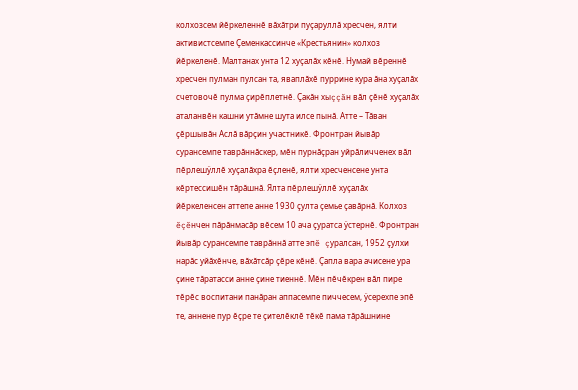колхозсем йĕркеленнĕ вăхăтри пуçаруллă хресчен, ялти активистсемпе Çеменкассинче «Крестьянин» колхоз йĕркеленĕ. Малтанах унта 12 хуçалăх кĕнĕ. Нумай вĕреннĕ хресчен пулман пулсан та, яваплăхĕ пуррине кура ăна хуçалăх счетовочĕ пулма çирĕплетнĕ. Çакăн хыççăн вăл çĕнĕ хуçалăх аталанвĕн кашни утăмне шута илсе пынă. Атте – Тăван çĕршывăн Аслă вăрçин участникĕ. Фронтран йывăр сурансемпе таврăннăскер, мĕн пурнăçран уйрăличченех вăл пĕрлешÿллĕ хуçалăхра ĕçленĕ, ялти хресченсене унта кĕртессишĕн тăрăшнă. Ялта пĕрлешÿллĕ хуçалăх йĕркеленсен аттепе анне 1930 çулта çемье çавăрнă. Колхоз ĕçĕнчен пăрăнмасăр вĕсем 10 ача çуратса ÿстернĕ. Фронтран йывăр сурансемпе таврăннă атте эпĕ çуралсан, 1952 çулхи нарăс уйăхĕнче, вăхăтсăр çĕре кĕнĕ. Çапла вара ачисене ура çине тăратасси анне çине тиеннĕ. Мĕн пĕчĕкрен вăл пире тĕрĕс воспитани панăран аппасемпе пиччесем, ÿсерехпе эпĕ те, аннене пур ĕçре те çителĕклĕ тĕкĕ пама тăрăшнине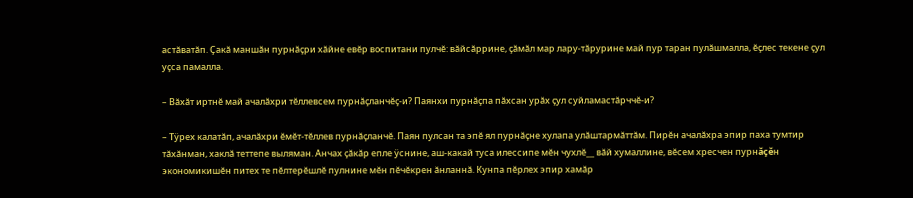астăватăп. Çакă маншăн пурнăçри хăйне евĕр воспитани пулчĕ: вăйсăррине, çăмăл мар лару-тăрурине май пур таран пулăшмалла, ĕçлес текене çул уçса памалла.

– Вăхăт иртнĕ май ачалăхри тĕллевсем пурнăçланчĕç-и? Паянхи пурнăçпа пăхсан урăх çул суйламастăрччĕ-и?

– Тÿрех калатăп, ачалăхри ĕмĕт-тĕллев пурнăçланчĕ. Паян пулсан та эпĕ ял пурнăçне хулапа улăштармăттăм. Пирĕн ачалăхра эпир паха тумтир тăхăнман, хаклă теттепе выляман. Анчах çăкăр епле ÿснине, аш-какай туса илессипе мĕн чухлĕ__ вăй хумаллине, вĕсем хресчен пурнăçĕн экономикишĕн питех те пĕлтерĕшлĕ пулнине мĕн пĕчĕкрен ăнланнă. Кунпа пĕрлех эпир хамăр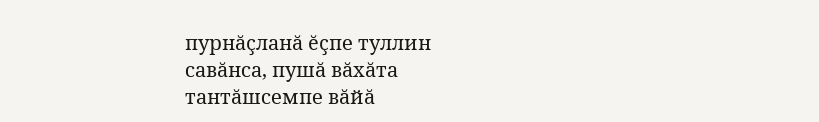пурнăçланă ĕçпе туллин савăнса, пушă вăхăта тантăшсемпе вăйă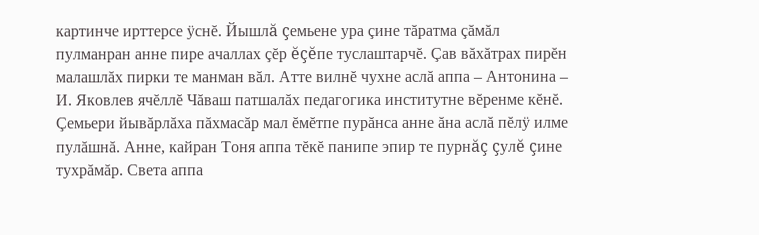картинче ирттерсе ÿснĕ. Йышлă çемьене ура çине тăратма çăмăл пулманран анне пире ачаллах çĕр ĕçĕпе туслаштарчĕ. Çав вăхăтрах пирĕн малашлăх пирки те манман вăл. Атте вилнĕ чухне аслă аппа – Антонина – И. Яковлев ячĕллĕ Чăваш патшалăх педагогика институтне вĕренме кĕнĕ. Çемьери йывăрлăха пăхмасăр мал ĕмĕтпе пурăнса анне ăна аслă пĕлÿ илме пулăшнă. Анне, кайран Тоня аппа тĕкĕ панипе эпир те пурнăç çулĕ çине тухрăмăр. Света аппа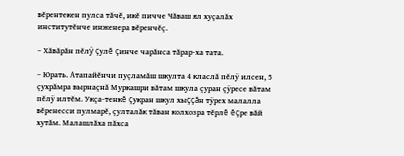вĕрентекен пулса тăчĕ, икĕ пичче Чăваш ял хуçалăх институтĕнче инженера вĕренчĕç.

– Хăвăрăн пĕлÿ çулĕ çинче чарăнса тăрар-ха тата.

– Юрать. Атапайĕнчи пуçламăш шкулта 4 класлă пĕлÿ илсен, 5 çухрăмра вырнаçнă Муркашри вăтам шкула çуран çÿресе вăтам пĕлÿ илтĕм. Укçа-тенкĕ çукран шкул хыççăн тÿрех малалла вĕренесси пулмарĕ, çулталăк тăван колхозра тĕрлĕ ĕçре вăй хутăм. Малашлăха пăхса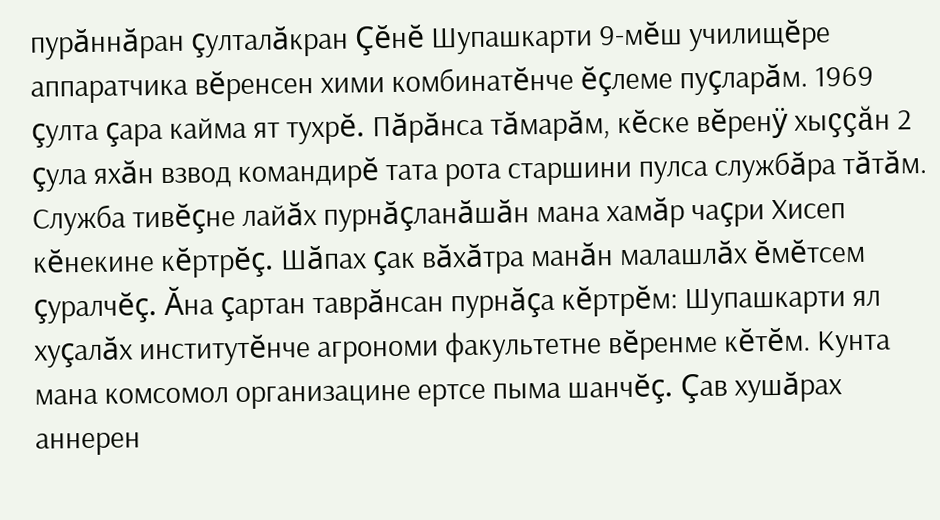пурăннăран çулталăкран Çĕнĕ Шупашкарти 9-мĕш училищĕре аппаратчика вĕренсен хими комбинатĕнче ĕçлеме пуçларăм. 1969 çулта çара кайма ят тухрĕ. Пăрăнса тăмарăм, кĕске вĕренÿ хыççăн 2 çула яхăн взвод командирĕ тата рота старшини пулса службăра тăтăм. Служба тивĕçне лайăх пурнăçланăшăн мана хамăр чаçри Хисеп кĕнекине кĕртрĕç. Шăпах çак вăхăтра манăн малашлăх ĕмĕтсем çуралчĕç. Ăна çартан таврăнсан пурнăçа кĕртрĕм: Шупашкарти ял хуçалăх институтĕнче агрономи факультетне вĕренме кĕтĕм. Кунта мана комсомол организацине ертсе пыма шанчĕç. Çав хушăрах аннерен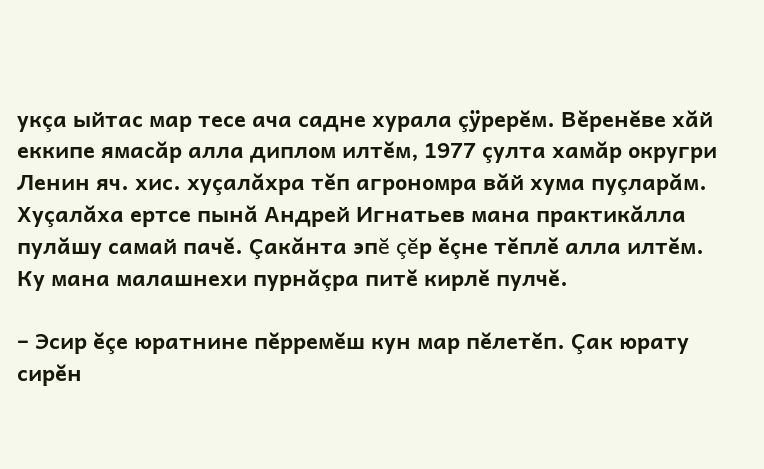укçа ыйтас мар тесе ача садне хурала çÿрерĕм. Вĕренĕве хăй еккипе ямасăр алла диплом илтĕм, 1977 çулта хамăр округри Ленин яч. хис. хуçалăхра тĕп агрономра вăй хума пуçларăм. Хуçалăха ертсе пынă Андрей Игнатьев мана практикăлла пулăшу самай пачĕ. Çакăнта эпĕ çĕр ĕçне тĕплĕ алла илтĕм. Ку мана малашнехи пурнăçра питĕ кирлĕ пулчĕ.

– Эсир ĕçе юратнине пĕрремĕш кун мар пĕлетĕп. Çак юрату сирĕн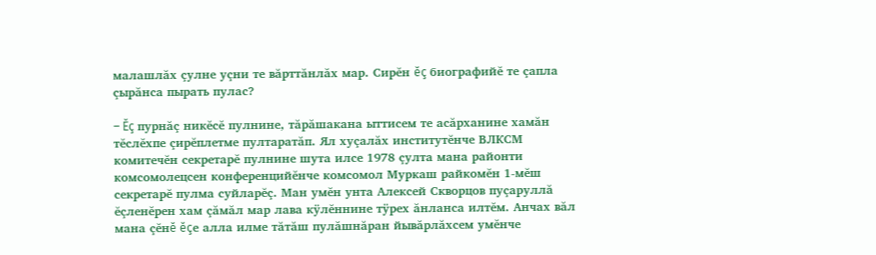малашлăх çулне уçни те вăрттăнлăх мар. Сирĕн ĕç биографийĕ те çапла çырăнса пырать пулас?

– Ĕç пурнăç никĕсĕ пулнине, тăрăшакана ыттисем те асăрханине хамăн тĕслĕхпе çирĕплетме пултаратăп. Ял хуçалăх институтĕнче ВЛКСМ комитечĕн секретарĕ пулнине шута илсе 1978 çулта мана районти комсомолецсен конференцийĕнче комсомол Муркаш райкомĕн 1-мĕш секретарĕ пулма суйларĕç. Ман умĕн унта Алексей Скворцов пуçаруллă ĕçленĕрен хам çăмăл мар лава кÿлĕннине тÿрех ăнланса илтĕм. Анчах вăл мана çĕнĕ ĕçе алла илме тăтăш пулăшнăран йывăрлăхсем умĕнче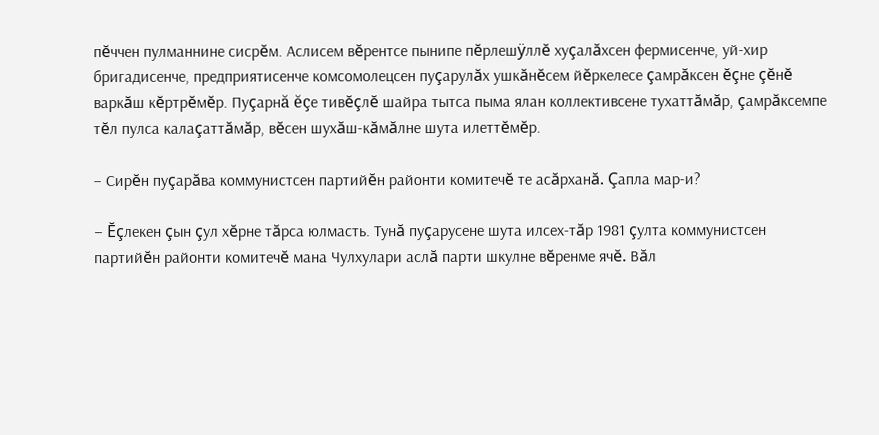пĕччен пулманнине сисрĕм. Аслисем вĕрентсе пынипе пĕрлешÿллĕ хуçалăхсен фермисенче, уй-хир бригадисенче, предприятисенче комсомолецсен пуçарулăх ушкăнĕсем йĕркелесе çамрăксен ĕçне çĕнĕ варкăш кĕртрĕмĕр. Пуçарнă ĕçе тивĕçлĕ шайра тытса пыма ялан коллективсене тухаттăмăр, çамрăксемпе тĕл пулса калаçаттăмăр, вĕсен шухăш-кăмăлне шута илеттĕмĕр.

– Сирĕн пуçарăва коммунистсен партийĕн районти комитечĕ те асăрханă. Çапла мар-и?

– Ĕçлекен çын çул хĕрне тăрса юлмасть. Тунă пуçарусене шута илсех-тăр 1981 çулта коммунистсен партийĕн районти комитечĕ мана Чулхулари аслă парти шкулне вĕренме ячĕ. Вăл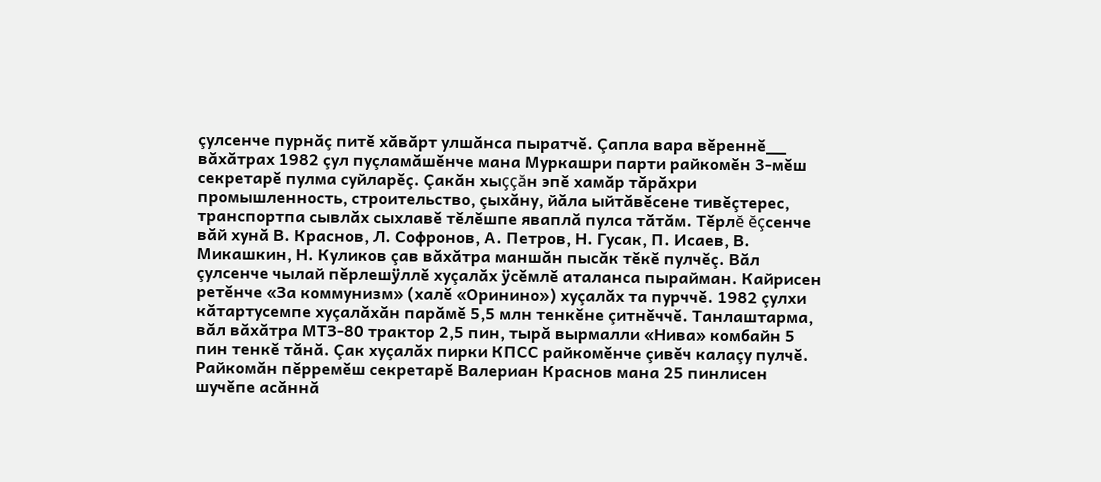çулсенче пурнăç питĕ хăвăрт улшăнса пыратчĕ. Çапла вара вĕреннĕ__ вăхăтрах 1982 çул пуçламăшĕнче мана Муркашри парти райкомĕн 3-мĕш секретарĕ пулма суйларĕç. Çакăн хыççăн эпĕ хамăр тăрăхри промышленность, строительство, çыхăну, йăла ыйтăвĕсене тивĕçтерес, транспортпа сывлăх сыхлавĕ тĕлĕшпе яваплă пулса тăтăм. Тĕрлĕ ĕçсенче вăй хунă В. Краснов, Л. Софронов, А. Петров, Н. Гусак, П. Исаев, В. Микашкин, Н. Куликов çав вăхăтра маншăн пысăк тĕкĕ пулчĕç. Вăл çулсенче чылай пĕрлешÿллĕ хуçалăх ÿсĕмлĕ аталанса пырайман. Кайрисен ретĕнче «За коммунизм» (халĕ «Оринино») хуçалăх та пурччĕ. 1982 çулхи кăтартусемпе хуçалăхăн парăмĕ 5,5 млн тенкĕне çитнĕччĕ. Танлаштарма, вăл вăхăтра МТЗ-80 трактор 2,5 пин, тырă вырмалли «Нива» комбайн 5 пин тенкĕ тăнă. Çак хуçалăх пирки КПСС райкомĕнче çивĕч калаçу пулчĕ. Райкомăн пĕрремĕш секретарĕ Валериан Краснов мана 25 пинлисен шучĕпе асăннă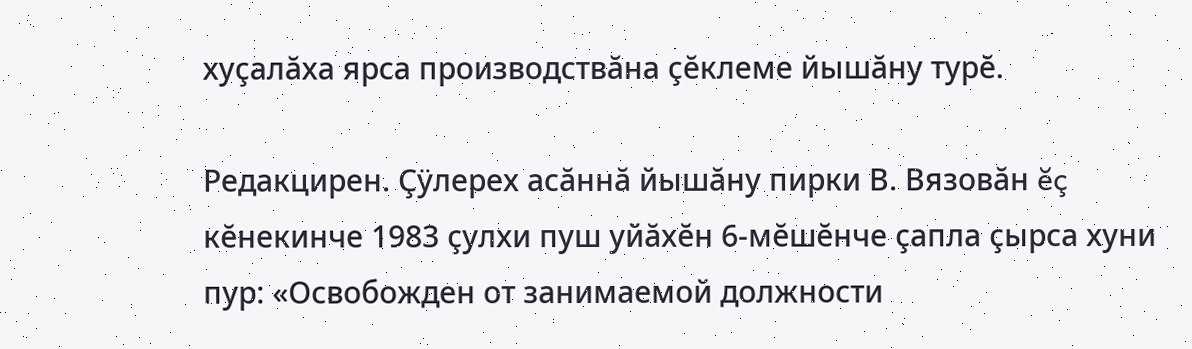хуçалăха ярса производствăна çĕклеме йышăну турĕ.

Редакцирен. Çÿлерех асăннă йышăну пирки В. Вязовăн ĕç кĕнекинче 1983 çулхи пуш уйăхĕн 6-мĕшĕнче çапла çырса хуни пур: «Освобожден от занимаемой должности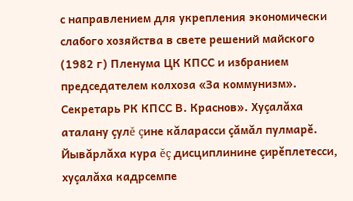с направлением для укрепления экономически слабого хозяйства в свете решений майского (1982 г) Пленума ЦК КПСС и избранием председателем колхоза «За коммунизм». Секретарь РК КПСС В. Краснов». Хуçалăха аталану çулĕ çине кăларасси çăмăл пулмарĕ. Йывăрлăха кура ĕç дисциплинине çирĕплетесси, хуçалăха кадрсемпе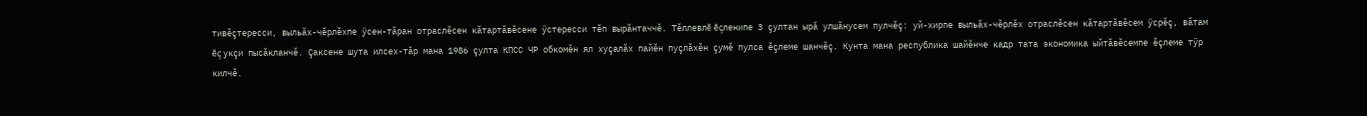тивĕçтересси, выльăх-чĕрлĕхпе ÿсен-тăран отраслĕсен кăтартăвĕсене ÿстересси тĕп вырăнтаччĕ. Тĕллевлĕ ĕçленипе 3 çултан ырă улшăнусем пулчĕç: уй-хирпе выльăх-чĕрлĕх отраслĕсен кăтартăвĕсем ÿсрĕç, вăтам ĕç укçи пысăкланчĕ. Çаксене шута илсех-тăр мана 1986 çулта КПСС ЧР обкомĕн ял хуçалăх пайĕн пуçлăхĕн çумĕ пулса ĕçлеме шанчĕç. Кунта мана республика шайĕнче кадр тата экономика ыйтăвĕсемпе ĕçлеме тÿр килчĕ.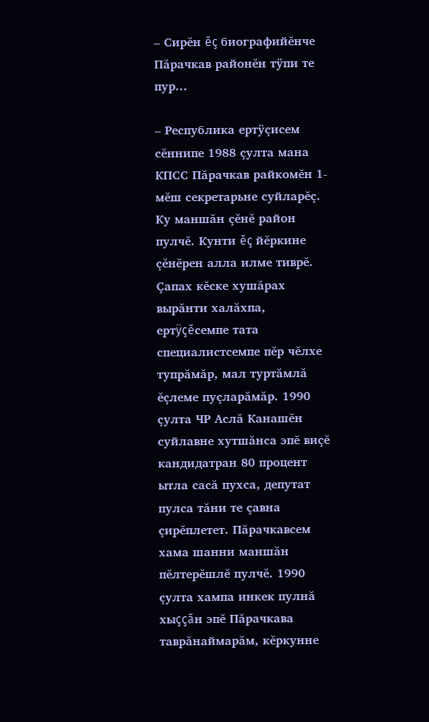– Сирĕн ĕç биографийĕнче Пăрачкав районĕн тÿпи те пур...

– Республика ертÿçисем сĕннипе 1988 çулта мана КПСС Пăрачкав райкомĕн 1-мĕш секретарьне суйларĕç. Ку маншăн çĕнĕ район пулчĕ. Кунти ĕç йĕркине çĕнĕрен алла илме тиврĕ. Çапах кĕске хушăрах вырăнти халăхпа, ертÿçĕсемпе тата специалистсемпе пĕр чĕлхе тупрăмăр, мал туртăмлă ĕçлеме пуçларăмăр. 1990 çулта ЧР Аслă Канашĕн суйлавне хутшăнса эпĕ виçĕ кандидатран 80 процент ытла сасă пухса, депутат пулса тăни те çавна çирĕплетет. Пăрачкавсем хама шанни маншăн пĕлтерĕшлĕ пулчĕ. 1990 çулта хампа инкек пулнă хыççăн эпĕ Пăрачкава таврăнаймарăм, кĕркунне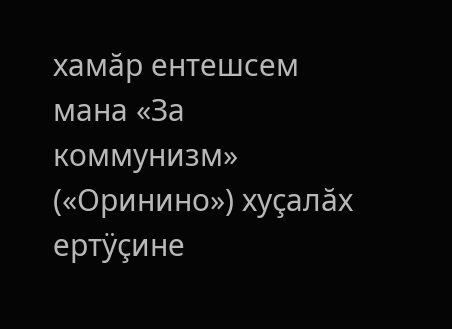хамăр ентешсем мана «За коммунизм» («Оринино») хуçалăх ертÿçине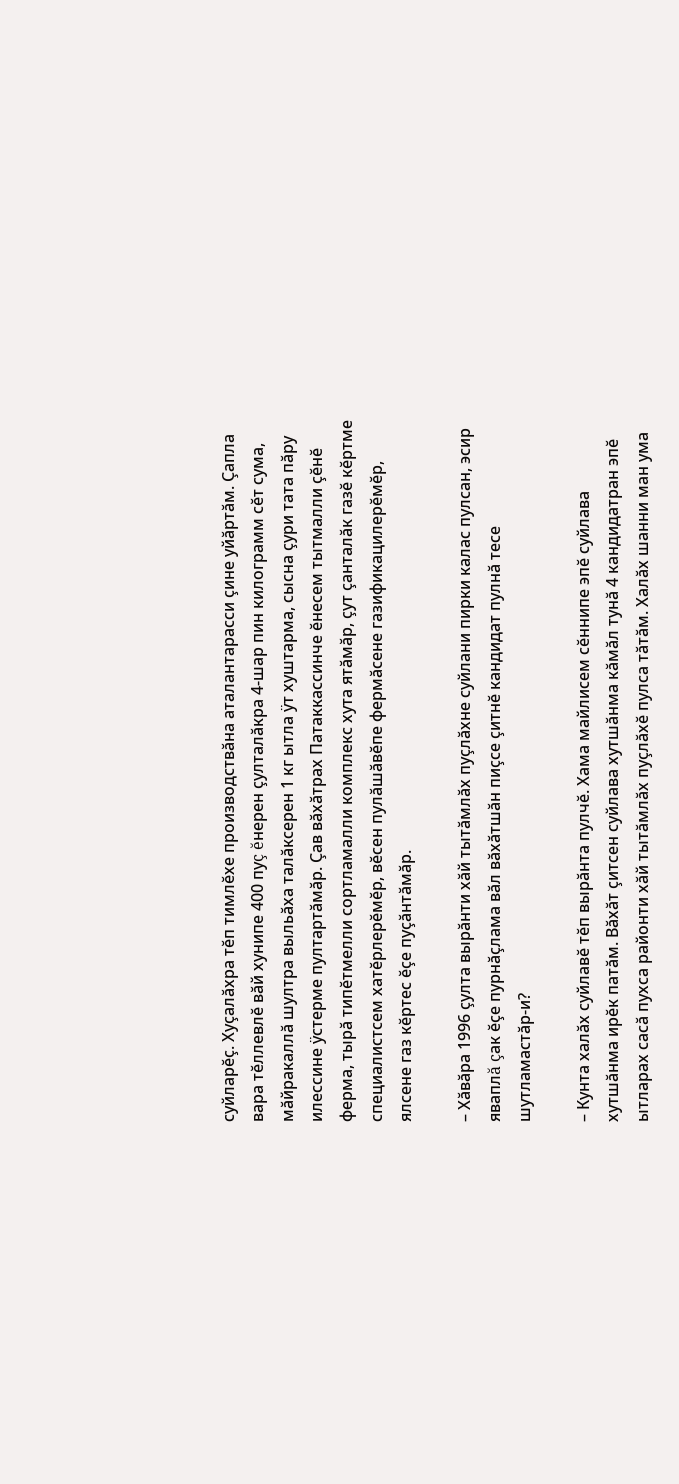суйларĕç. Хуçалăхра тĕп тимлĕхе производствăна аталантарасси çине уйăртăм. Çапла вара тĕллевлĕ вăй хунипе 400 пуç ĕнерен çулталăкра 4-шар пин килограмм сĕт сума, мăйракаллă шултра выльăха талăксерен 1 кг ытла ÿт хуштарма, сысна çури тата пăру илессине ÿстерме пултартăмăр. Çав вăхăтрах Патаккассинче ĕнесем тытмалли çĕнĕ ферма, тырă типĕтмелли сортламалли комплекс хута ятăмăр, çут çанталăк газĕ кĕртме специалистсем хатĕрлерĕмĕр, вĕсен пулăшăвĕпе фермăсене газификацилерĕмĕр, ялсене газ кĕртес ĕçе пуçăнтăмăр.

– Хăвăра 1996 çулта вырăнти хăй тытăмлăх пуçлăхне суйлани пирки калас пулсан, эсир яваплă çак ĕçе пурнăçлама вăл вăхăтшăн пиçсе çитнĕ кандидат пулнă тесе шутламастăр-и?

– Кунта халăх суйлавĕ тĕп вырăнта пулчĕ. Хама майлисем сĕннипе эпĕ суйлава хутшăнма ирĕк патăм. Вăхăт çитсен суйлава хутшăнма кăмăл тунă 4 кандидатран эпĕ ытларах сасă пухса районти хăй тытăмлăх пуçлăхĕ пулса тăтăм. Халăх шанни ман ума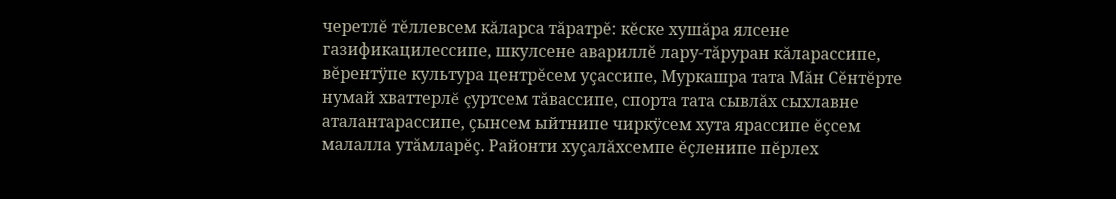черетлĕ тĕллевсем кăларса тăратрĕ: кĕске хушăра ялсене газификацилессипе, шкулсене авариллĕ лару-тăруран кăларассипе, вĕрентÿпе культура центрĕсем уçассипе, Муркашра тата Мăн Сĕнтĕрте нумай хваттерлĕ çуртсем тăвассипе, спорта тата сывлăх сыхлавне аталантарассипе, çынсем ыйтнипе чиркÿсем хута ярассипе ĕçсем малалла утăмларĕç. Районти хуçалăхсемпе ĕçленипе пĕрлех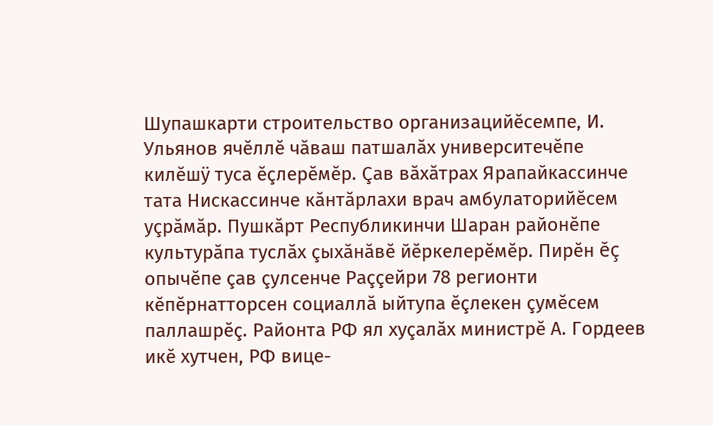Шупашкарти строительство организацийĕсемпе, И. Ульянов ячĕллĕ чăваш патшалăх университечĕпе килĕшÿ туса ĕçлерĕмĕр. Çав вăхăтрах Ярапайкассинче тата Нискассинче кăнтăрлахи врач амбулаторийĕсем уçрăмăр. Пушкăрт Республикинчи Шаран районĕпе культурăпа туслăх çыхăнăвĕ йĕркелерĕмĕр. Пирĕн ĕç опычĕпе çав çулсенче Раççейри 78 регионти кĕпĕрнатторсен социаллă ыйтупа ĕçлекен çумĕсем паллашрĕç. Районта РФ ял хуçалăх министрĕ А. Гордеев икĕ хутчен, РФ вице-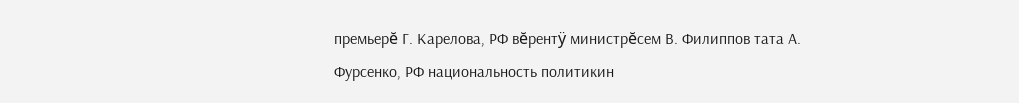премьерĕ Г. Карелова, РФ вĕрентÿ министрĕсем В. Филиппов тата А. Фурсенко, РФ национальность политикин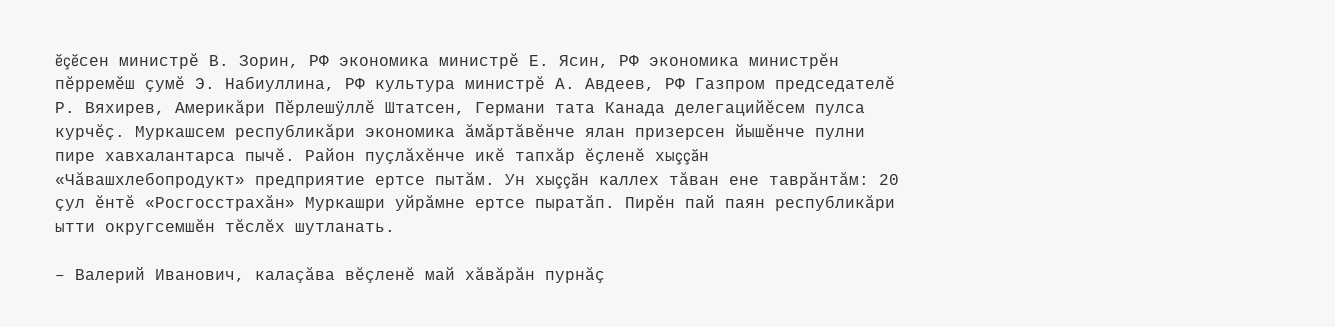ĕçĕсен министрĕ В. Зорин, РФ экономика министрĕ Е. Ясин, РФ экономика министрĕн пĕрремĕш çумĕ Э. Набиуллина, РФ культура министрĕ А. Авдеев, РФ Газпром председателĕ Р. Вяхирев, Америкăри Пĕрлешÿллĕ Штатсен, Германи тата Канада делегацийĕсем пулса курчĕç. Муркашсем республикăри экономика ăмăртăвĕнче ялан призерсен йышĕнче пулни пире хавхалантарса пычĕ. Район пуçлăхĕнче икĕ тапхăр ĕçленĕ хыççăн «Чăвашхлебопродукт» предприятие ертсе пытăм. Ун хыççăн каллех тăван ене таврăнтăм: 20 çул ĕнтĕ «Росгосстрахăн» Муркашри уйрăмне ертсе пыратăп. Пирĕн пай паян республикăри ытти округсемшĕн тĕслĕх шутланать.

– Валерий Иванович, калаçăва вĕçленĕ май хăвăрăн пурнăç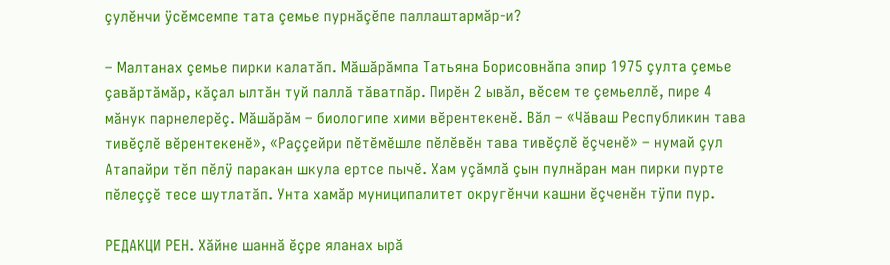çулĕнчи ÿсĕмсемпе тата çемье пурнăçĕпе паллаштармăр-и?

– Малтанах çемье пирки калатăп. Мăшăрăмпа Татьяна Борисовнăпа эпир 1975 çулта çемье çавăртăмăр, кăçал ылтăн туй паллă тăватпăр. Пирĕн 2 ывăл, вĕсем те çемьеллĕ, пире 4 мăнук парнелерĕç. Мăшăрăм – биологипе хими вĕрентекенĕ. Вăл – «Чăваш Республикин тава тивĕçлĕ вĕрентекенĕ», «Раççейри пĕтĕмĕшле пĕлĕвĕн тава тивĕçлĕ ĕçченĕ» – нумай çул Атапайри тĕп пĕлÿ паракан шкула ертсе пычĕ. Хам уçăмлă çын пулнăран ман пирки пурте пĕлеççĕ тесе шутлатăп. Унта хамăр муниципалитет округĕнчи кашни ĕçченĕн тÿпи пур.

РЕДАКЦИ РЕН. Хăйне шаннă ĕçре яланах ырă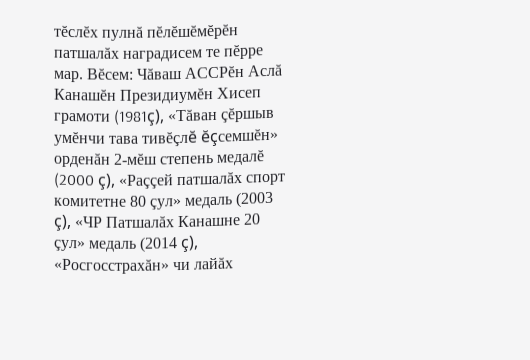тĕслĕх пулнă пĕлĕшĕмĕрĕн патшалăх наградисем те пĕрре мар. Вĕсем: Чăваш АССРĕн Аслă Канашĕн Президиумĕн Хисеп грамоти (1981ç), «Тăван çĕршыв умĕнчи тава тивĕçлĕ ĕçсемшĕн» орденăн 2-мĕш степень медалĕ (2000 ç), «Раççей патшалăх спорт комитетне 80 çул» медаль (2003 ç), «ЧР Патшалăх Канашне 20 çул» медаль (2014 ç), «Росгосстрахăн» чи лайăх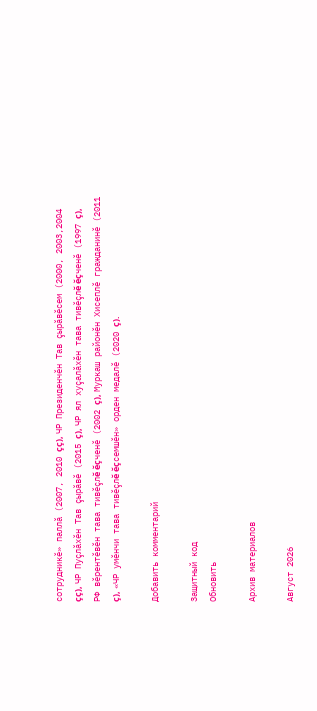сотрудникĕ» паллă (2007, 2010 çç), ЧР Президенчĕн Тав çырăвĕсем (2000, 2003,2004 çç), ЧР Пуçлăхĕн Тав çырăвĕ (2015 ç), ЧР ял хуçалăхĕн тава тивĕçлĕ ĕçченĕ (1997 ç), РФ вĕрентĕвĕн тава тивĕçлĕ ĕçченĕ (2002 ç), Муркаш районĕн Хисеплĕ гражданинĕ (2011 ç), «ЧР умĕнчи тава тивĕçлĕ ĕçсемшĕн» орден медалĕ (2020 ç).

Добавить комментарий

Защитный код
Обновить

Архив материалов

Август 2026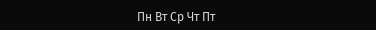Пн Вт Ср Чт Пт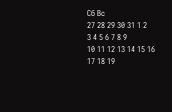Сб Вс
27 28 29 30 31 1 2
3 4 5 6 7 8 9
10 11 12 13 14 15 16
17 18 19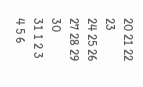20 21 22 23
24 25 26 27 28 29 30
31 1 2 3 4 5 6